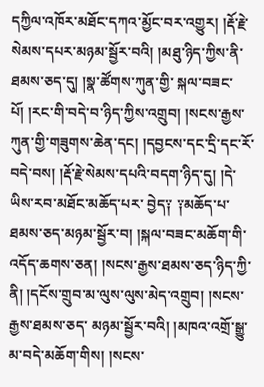དཀྱིལ་འཁོར་མཐོང་དཀའ་མྱོང་བར་འགྱུར། །རྡོ་རྗེ་སེམས་དཔར་མཉམ་སྦྱོར་བའི། །མཐུ་ཉིད་ཀྱིས་ནི་ཐམས་ཅད་དུ། །སྣ་ཚོགས་ཀུན་གྱི་ སྐལ་བཟང་པོ། །རང་གི་བདེ་བ་ཉིད་ཀྱིས་འགྲུབ། །སངས་རྒྱས་ཀུན་གྱི་གཟུགས་ཆེན་དང། །དབྱངས་དང་དྲི་དང་རོ་བདེ་བས། །རྡོ་རྗེ་སེམས་དཔའི་བདག་ཉིད་དུ། །དེ་ཡིས་རབ་མཐོང་མཆོད་པར་ བྱེད༑ ༑མཆོད་པ་ཐམས་ཅད་མཉམ་སྦྱོར་བ། །སྐལ་བཟང་མཆོག་གི་འདོད་ཆགས་ཅན། །སངས་རྒྱས་ཐམས་ཅད་ཉིད་ཀྱི་ནི། །དངོས་གྲུབ་མ་ལུས་ལུས་མེད་འགྲུབ། །སངས་རྒྱས་ཐམས་ཅད་ མཉམ་སྦྱོར་བའི། །མཁའ་འགྲོ་སྒྱུ་མ་བདེ་མཆོག་གིས། །སངས་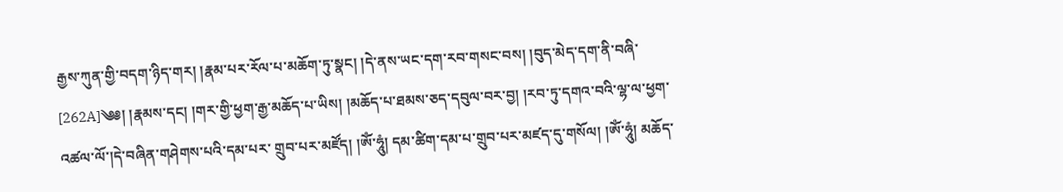རྒྱས་ཀུན་གྱི་བདག་ཉིད་གར། །རྣམ་པར་རོལ་པ་མཆོག་ཏུ་སྣང། །དེ་ནས་ཡང་དག་རབ་གསང་བས། །བུད་མེད་དག་ནི་བཞི་ [262A]༄༅། །རྣམས་དང། །གར་གྱི་ཕྱག་རྒྱ་མཆོད་པ་ཡིས། །མཆོད་པ་ཐམས་ཅད་དབུལ་བར་བྱ། །རབ་ཏུ་དགའ་བའི་ལྷ་ལ་ཕྱག་འཚལ་ལོ་།དེ་བཞིན་གཤེགས་པའི་དམ་པར་ གྲུབ་པར་མཛོད། །ཨོཾ་ཧཱུཾ། དམ་ཚིག་དམ་པ་གྲུབ་པར་མཛད་དུ་གསོལ། །ཨོཾ་ཧཱུཾ། མཆོད་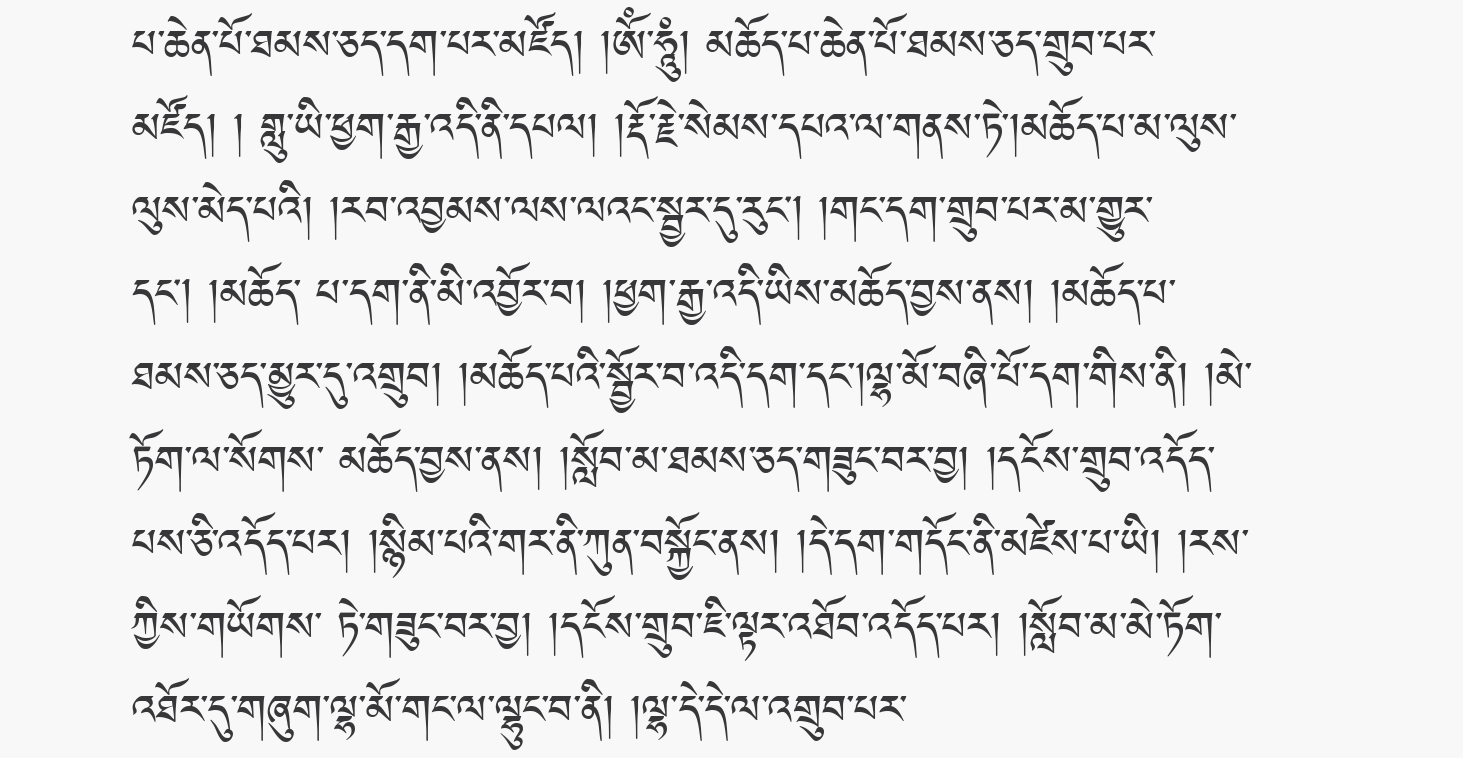པ་ཆེན་པོ་ཐམས་ཅད་དག་པར་མཛོད། །ཨོཾ་ཧཱུཾ། མཆོད་པ་ཆེན་པོ་ཐམས་ཅད་གྲུབ་པར་མཛོད། ། གླུ་ཡི་ཕྱག་རྒྱ་འདི་ནི་དཔལ། །རྡོ་རྗེ་སེམས་དཔའ་ལ་གནས་ཏེ་།མཆོད་པ་མ་ལུས་ལུས་མེད་པའི། །རབ་འབྱམས་ལས་ལའང་སྦྱར་དུ་རུང། །གང་དག་གྲུབ་པར་མ་གྱུར་དང། །མཆོད་ པ་དག་ནི་མི་འབྱོར་བ། །ཕྱག་རྒྱ་འདི་ཡིས་མཆོད་བྱས་ནས། །མཆོད་པ་ཐམས་ཅད་མྱུར་དུ་འགྲུབ། །མཆོད་པའི་སྦྱོར་བ་འདི་དག་དང་།ལྷ་མོ་བཞི་པོ་དག་གིས་ནི། །མེ་ཏོག་ལ་སོགས་ མཆོད་བྱས་ནས། །སློབ་མ་ཐམས་ཅད་གཟུང་བར་བྱ། །དངོས་གྲུབ་འདོད་པས་ཅི་འདོད་པར། །སྙིམ་པའི་གར་ནི་ཀུན་བསྐྱོང་ནས། །དེ་དག་གདོང་ནི་མཛེས་པ་ཡི། །རས་ཀྱིས་གཡོགས་ ཏེ་གཟུང་བར་བྱ། །དངོས་གྲུབ་ཇི་ལྟར་འཐོབ་འདོད་པར། །སློབ་མ་མེ་ཏོག་འཐོར་དུ་གཞུག་ལྷ་མོ་གང་ལ་ལྷུང་བ་ནི། །ལྷ་དེ་དེ་ལ་འགྲུབ་པར་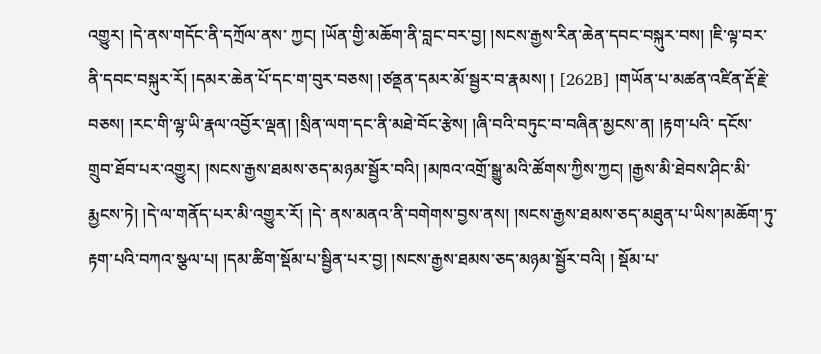འགྱུར། །དེ་ནས་གདོང་ནི་དཀྲོལ་ནས་ ཀྱང། །ཡོན་གྱི་མཆོག་ནི་བླང་བར་བྱ། །སངས་རྒྱས་རིན་ཆེན་དབང་བསྐུར་བས། །ཇི་ལྟ་བར་ནི་དབང་བསྐུར་རོ། །དམར་ཆེན་པོ་དང་ག་བུར་བཅས། །ཙནྡན་དམར་མོ་སྦྱར་བ་རྣམས། ། [262B] །གཡོན་པ་མཚན་འཛིན་རྡོ་རྗེ་བཅས། །རང་གི་ལྷ་ཡི་རྣལ་འབྱོར་ལྡན། །སྲིན་ལག་དང་ནི་མཐེ་བོང་རྩེས། །ཞི་བའི་བཏུང་བ་བཞིན་མྱངས་ན། །རྟག་པའི་ དངོས་གྲུབ་ཐོབ་པར་འགྱུར། །སངས་རྒྱས་ཐམས་ཅད་མཉམ་སྦྱོར་བའི། །མཁའ་འགྲོ་སྒྱུ་མའི་ཚོགས་ཀྱིས་ཀྱང། །རྒྱས་མི་ཐེབས་ཤིང་མི་རྨྱངས་ཏེ། །དེ་ལ་གནོད་པར་མི་འགྱུར་རོ། །དེ་ ནས་མནའ་ནི་བགེགས་བྱས་ནས། །སངས་རྒྱས་ཐམས་ཅད་མཐུན་པ་ཡིས་།མཆོག་ཏུ་རྟག་པའི་བཀའ་སྩལ་པ། །དམ་ཚིག་སྡོམ་པ་སྦྱིན་པར་བྱ། །སངས་རྒྱས་ཐམས་ཅད་མཉམ་སྦྱོར་བའི། ། སྡོམ་པ་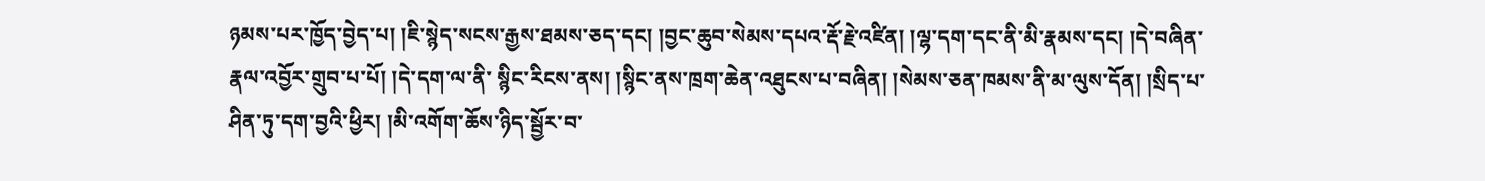ཉམས་པར་ཁྱོད་བྱེད་པ། །ཇི་སྙེད་སངས་རྒྱས་ཐམས་ཅད་དང། །བྱང་ཆུབ་སེམས་དཔའ་རྡོ་རྗེ་འཛིན། །ལྷ་དག་དང་ནི་མི་རྣམས་དང། །དེ་བཞིན་རྣལ་འབྱོར་གྲུབ་པ་པོ། །དེ་དག་ལ་ནི་ སྙིང་རིངས་ནས། །སྙིང་ནས་ཁྲག་ཆེན་འཐུངས་པ་བཞིན། །སེམས་ཅན་ཁམས་ནི་མ་ལུས་དོན། །སྲིད་པ་ཤིན་ཏུ་དག་བྱའི་ཕྱིར། །མི་འགོག་ཆོས་ཉིད་སྦྱོར་བ་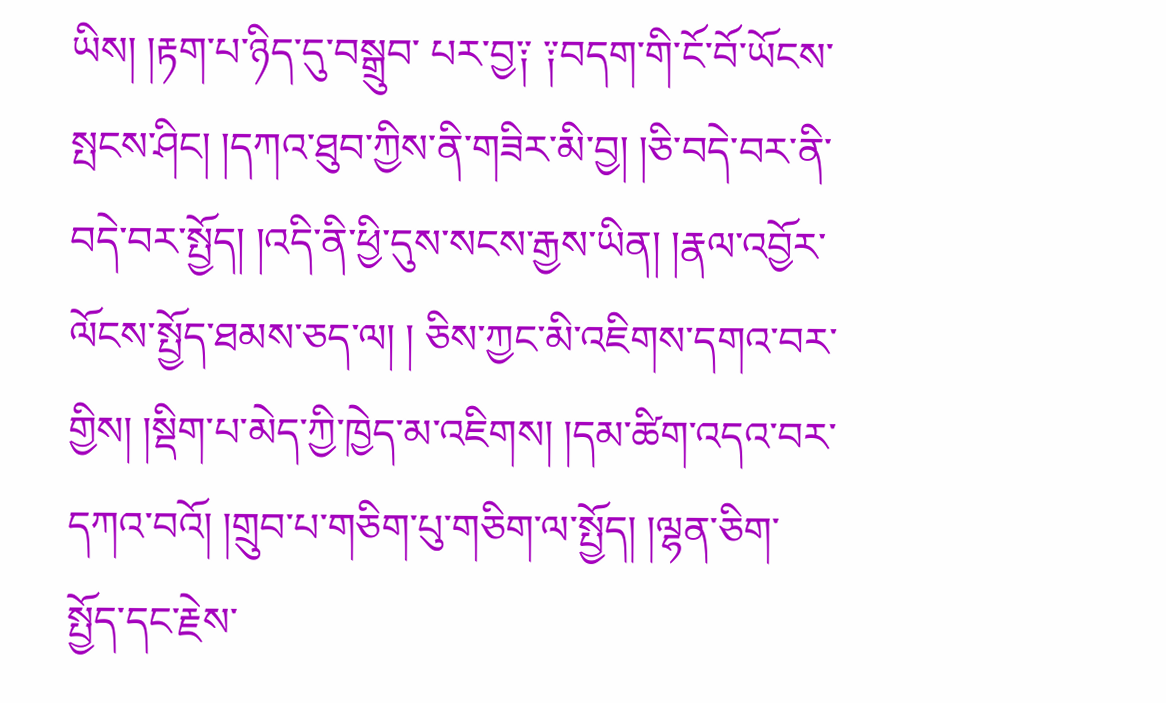ཡིས། །རྟག་པ་ཉིད་དུ་བསྒྲུབ་ པར་བྱ༑ ༑བདག་གི་ངོ་བོ་ཡོངས་སྤངས་ཤིང། །དཀའ་ཐུབ་ཀྱིས་ནི་གཟིར་མི་བྱ། །ཅི་བདེ་བར་ནི་བདེ་བར་སྤྱོད། །འདི་ནི་ཕྱི་དུས་སངས་རྒྱས་ཡིན། །རྣལ་འབྱོར་ལོངས་སྤྱོད་ཐམས་ཅད་ལ། ། ཅིས་ཀྱང་མི་འཇིགས་དགའ་བར་གྱིས། །སྡིག་པ་མེད་ཀྱི་ཁྱེད་མ་འཇིགས། །དམ་ཚིག་འདའ་བར་དཀའ་བའོ། །གྲུབ་པ་གཅིག་པུ་གཅིག་ལ་སྤྱོད། །ལྷན་ཅིག་སྤྱོད་དང་རྗེས་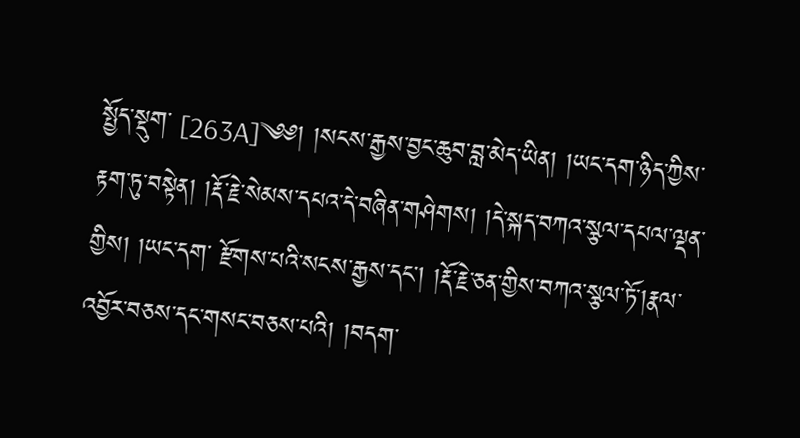སྤྱོད་སྡུག་ [263A]༄༅། །སངས་རྒྱས་བྱང་ཆུབ་བླ་མེད་ཡིན། །ཡང་དག་ཉིད་ཀྱིས་རྟག་ཏུ་བསྟེན། །རྡོ་རྗེ་སེམས་དཔའ་དེ་བཞིན་གཤེགས། །དེ་སྐད་བཀའ་སྩལ་དཔལ་ལྡན་གྱིས། །ཡང་དག་ རྫོགས་པའི་སངས་རྒྱས་དང། །རྡོ་རྗེ་ཅན་གྱིས་བཀའ་སྩལ་ཏོ་།རྣལ་འབྱོར་བཅས་དང་གསང་བཅས་པའི། །བདག་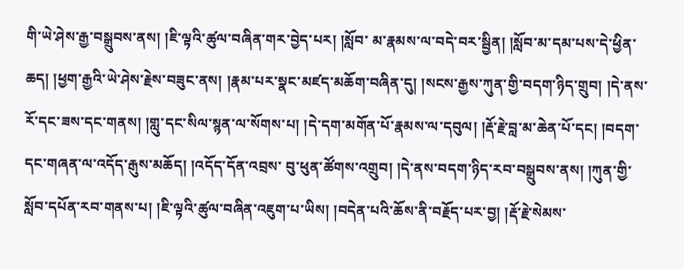གི་ཡེ་ཤེས་རྒྱ་བསྒྲུབས་ནས། །ཇི་ལྟའི་ཚུལ་བཞིན་གར་བྱེད་པར། །སློབ་ མ་རྣམས་ལ་བདེ་བར་སྦྱིན། །སློབ་མ་དམ་པས་དེ་ཕྱིན་ཆད། །ཕྱག་རྒྱའི་ཡེ་ཤེས་རྗེས་བཟུང་ནས། །རྣམ་པར་སྣང་མཛད་མཆོག་བཞིན་དུ། །སངས་རྒྱས་ཀུན་གྱི་བདག་ཉིད་གྲུབ། །དེ་ནས་ རོ་དང་ཟས་དང་གནས། །གླུ་དང་སིལ་སྙན་ལ་སོགས་པ། །དེ་དག་མགོན་པོ་རྣམས་ལ་དབུལ། །རྡོ་རྗེ་བླ་མ་ཆེན་པོ་དང། །བདག་དང་གཞན་ལ་འདོད་རྒུས་མཆོད། །འདོད་དོན་འབྲས་ བུ་ཕུན་ཚོགས་འགྲུབ། །དེ་ནས་བདག་ཉིད་རབ་བསྒྲུབས་ནས། །ཀུན་གྱི་སློབ་དཔོན་རབ་གནས་པ། །ཇི་ལྟའི་ཚུལ་བཞིན་འཇུག་པ་ཡིས། །བདེན་པའི་ཆོས་ནི་བརྗོད་པར་བྱ། །རྡོ་རྗེ་སེམས་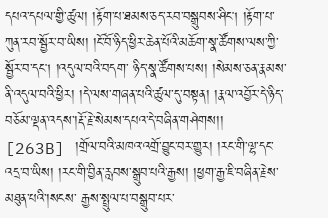དཔའ་དཔལ་གྱི་ཚུལ། །རྟོག་པ་ཐམས་ཅད་རབ་བསྒྲུབས་ཤིང། །རྟོག་པ་ཀུན་རབ་སྦྱོར་བ་ཡིས། །ངོ་བོ་ཉིད་ཕྱིར་ཆེན་པོའི་མཆོག་སྣ་ཚོགས་ལས་ཀྱི་སྦྱོར་བ་དང། །འདུལ་བའི་བདག་ ཉིད་སྣ་ཚོགས་པས། །སེམས་ཅན་རྣམས་ནི་འདུལ་བའི་ཕྱིར། །དེ་ལས་གཞན་པའི་ཚུལ་དུ་བསྟན། །རྣལ་འབྱོར་དེ་ཉིད་བཅོམ་ལྡན་འདས་།རྡོ་རྗེ་སེམས་དཔའ་དེ་བཞིན་གཤེགས།། [263B] །གྲོལ་བའི་མཁའ་འགྲོ་བྱུང་བར་གྱུར། །རང་གི་ལྷ་དང་འདྲ་བ་ཡིས། །རང་གི་བྱིན་རླབས་སྒྲུབ་པའི་རྒྱས། །ཕྱག་རྒྱ་ཇི་བཞིན་རྗེས་མཐུན་པའི་།སངས་ རྒྱས་སྤྲུལ་པ་བསྒྲུབ་པར་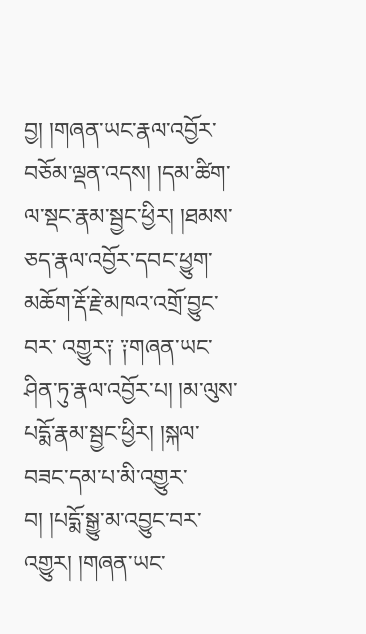བྱ། །གཞན་ཡང་རྣལ་འབྱོར་བཅོམ་ལྡན་འདས། །དམ་ཚིག་ལ་སྡང་རྣམ་སྦྱང་ཕྱིར། །ཐམས་ཅད་རྣལ་འབྱོར་དབང་ཕྱུག་མཆོག་རྡོ་རྗེ་མཁའ་འགྲོ་བྱུང་བར་ འགྱུར༑ ༑གཞན་ཡང་ཤིན་ཏུ་རྣལ་འབྱོར་པ། །མ་ལུས་པདྨོ་རྣམ་སྦྱང་ཕྱིར། །སྐལ་བཟང་དམ་པ་མི་འགྱུར་བ། །པདྨོ་སྒྱུ་མ་འབྱུང་བར་འགྱུར། །གཞན་ཡང་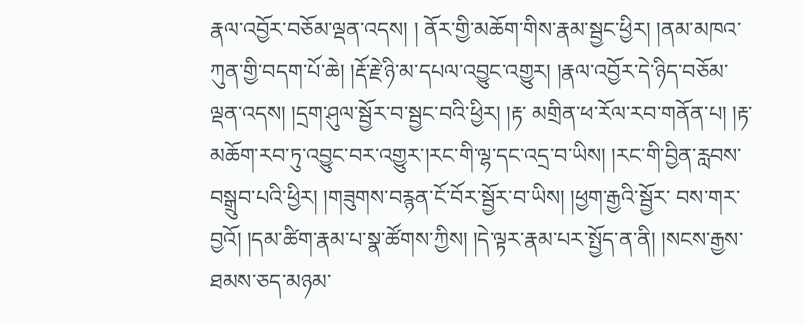རྣལ་འབྱོར་བཅོམ་ལྡན་འདས། ། ནོར་གྱི་མཆོག་གིས་རྣམ་སྦྱང་ཕྱིར། །ནམ་མཁའ་ཀུན་གྱི་བདག་པོ་ཆེ། །རྡོ་རྗེ་ཉི་མ་དཔལ་འབྱུང་འགྱུར། །རྣལ་འབྱོར་དེ་ཉིད་བཅོམ་ལྡན་འདས། །དྲག་ཤུལ་སྦྱོར་བ་སྦྱང་བའི་ཕྱིར། །རྟ་ མགྲིན་ཕ་རོལ་རབ་གནོན་པ། །རྟ་མཆོག་རབ་ཏུ་འབྱུང་བར་འགྱུར་།རང་གི་ལྷ་དང་འདྲ་བ་ཡིས། །རང་གི་བྱིན་རླབས་བསྒྲུབ་པའི་ཕྱིར། །གཟུགས་བརྙན་ངོ་བོར་སྦྱོར་བ་ཡིས། །ཕྱག་རྒྱའི་སྦྱོར་ བས་གར་བྱའོ། །དམ་ཚིག་རྣམ་པ་སྣ་ཚོགས་ཀྱིས། །དེ་ལྟར་རྣམ་པར་སྤྱོད་ན་ནི། །སངས་རྒྱས་ཐམས་ཅད་མཉམ་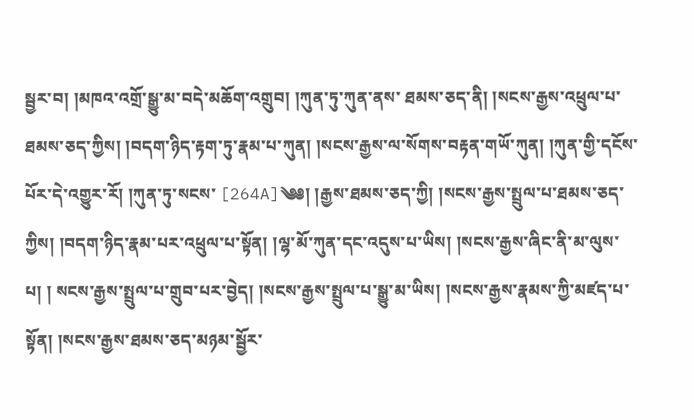སྦྱར་བ། །མཁའ་འགྲོ་སྒྱུ་མ་བདེ་མཆོག་འགྲུབ། །ཀུན་ཏུ་ཀུན་ནས་ ཐམས་ཅད་ནི། །སངས་རྒྱས་འཕྲུལ་པ་ཐམས་ཅད་ཀྱིས། །བདག་ཉིད་རྟག་ཏུ་རྣམ་པ་ཀུན། །སངས་རྒྱས་ལ་སོགས་བརྟན་གཡོ་ཀུན། །ཀུན་གྱི་དངོས་པོར་དེ་འགྱུར་རོ། །ཀུན་ཏུ་སངས་ [264A]༄༅། །རྒྱས་ཐམས་ཅད་ཀྱི། །སངས་རྒྱས་སྤྲུལ་པ་ཐམས་ཅད་ཀྱིས། །བདག་ཉིད་རྣམ་པར་འཕྲུལ་པ་སྟོན། །ལྷ་མོ་ཀུན་དང་འདུས་པ་ཡིས། །སངས་རྒྱས་ཞིང་ནི་མ་ལུས་པ། ། སངས་རྒྱས་སྤྲུལ་པ་གྲུབ་པར་བྱེད། །སངས་རྒྱས་སྤྲུལ་པ་སྒྱུ་མ་ཡིས། །སངས་རྒྱས་རྣམས་ཀྱི་མཛད་པ་སྟོན། །སངས་རྒྱས་ཐམས་ཅད་མཉམ་སྦྱོར་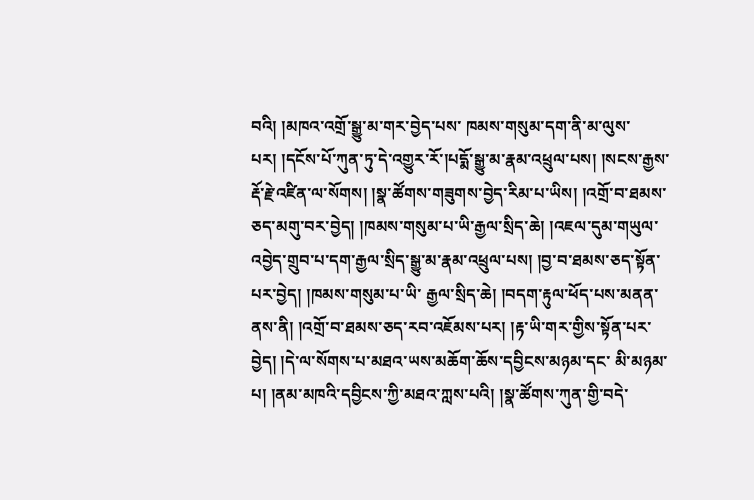བའི། །མཁའ་འགྲོ་སྒྱུ་མ་གར་བྱེད་པས་ ཁམས་གསུམ་དག་ནི་མ་ལུས་པར། །དངོས་པོ་ཀུན་ཏུ་དེ་འགྱུར་རོ་།པདྨོ་སྒྱུ་མ་རྣམ་འཕྲུལ་པས། །སངས་རྒྱས་རྡོ་རྗེ་འཛིན་ལ་སོགས། །སྣ་ཚོགས་གཟུགས་བྱེད་རིམ་པ་ཡིས། །འགྲོ་བ་ཐམས་ ཅད་མགུ་བར་བྱེད། །ཁམས་གསུམ་པ་ཡི་རྒྱལ་སྲིད་ཆེ། །འཇལ་དུམ་གཡུལ་འབྱེད་གྲུབ་པ་དག་རྒྱལ་སྲིད་སྒྱུ་མ་རྣམ་འཕྲུལ་པས། །བྱ་བ་ཐམས་ཅད་སྟོན་པར་བྱེད། །ཁམས་གསུམ་པ་ཡི་ རྒྱལ་སྲིད་ཆེ། །བདག་རྟུལ་ཕོད་པས་མནན་ནས་ནི། །འགྲོ་བ་ཐམས་ཅད་རབ་འཇོམས་པར། །རྟ་ཡི་གར་གྱིས་སྟོན་པར་བྱེད། །དེ་ལ་སོགས་པ་མཐའ་ཡས་མཆོག་ཆོས་དབྱིངས་མཉམ་དང་ མི་མཉམ་པ། །ནམ་མཁའི་དབྱིངས་ཀྱི་མཐའ་ཀླས་པའི། །སྣ་ཚོགས་ཀུན་གྱི་བདེ་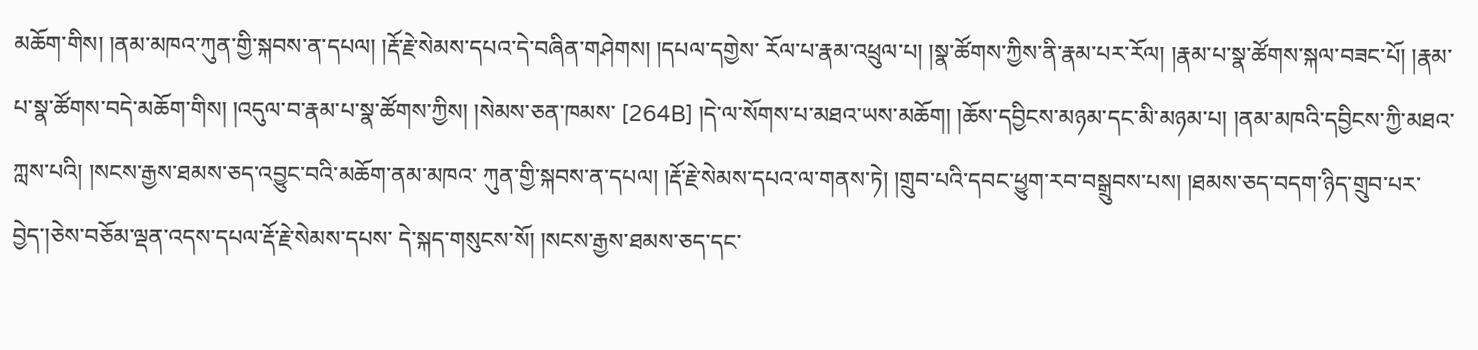མཆོག་གིས། །ནམ་མཁའ་ཀུན་གྱི་སྐབས་ན་དཔལ། །རྡོ་རྗེ་སེམས་དཔའ་དེ་བཞིན་གཤེགས། །དཔལ་དགྱེས་ རོལ་པ་རྣམ་འཕྲུལ་པ། །སྣ་ཚོགས་ཀྱིས་ནི་རྣམ་པར་རོལ། །རྣམ་པ་སྣ་ཚོགས་སྐལ་བཟང་པོ། །རྣམ་པ་སྣ་ཚོགས་བདེ་མཆོག་གིས། །འདུལ་བ་རྣམ་པ་སྣ་ཚོགས་ཀྱིས། །སེམས་ཅན་ཁམས་ [264B] །དེ་ལ་སོགས་པ་མཐའ་ཡས་མཆོག། །ཆོས་དབྱིངས་མཉམ་དང་མི་མཉམ་པ། །ནམ་མཁའི་དབྱིངས་ཀྱི་མཐའ་ཀླས་པའི། །སངས་རྒྱས་ཐམས་ཅད་འབྱུང་བའི་མཆོག་ནམ་མཁའ་ ཀུན་གྱི་སྐབས་ན་དཔལ། །རྡོ་རྗེ་སེམས་དཔའ་ལ་གནས་ཏེ། །གྲུབ་པའི་དབང་ཕྱུག་རབ་བསྒྲུབས་པས། །ཐམས་ཅད་བདག་ཉིད་གྲུབ་པར་བྱེད་།ཅེས་བཅོམ་ལྡན་འདས་དཔལ་རྡོ་རྗེ་སེམས་དཔས་ དེ་སྐད་གསུངས་སོ། །སངས་རྒྱས་ཐམས་ཅད་དང་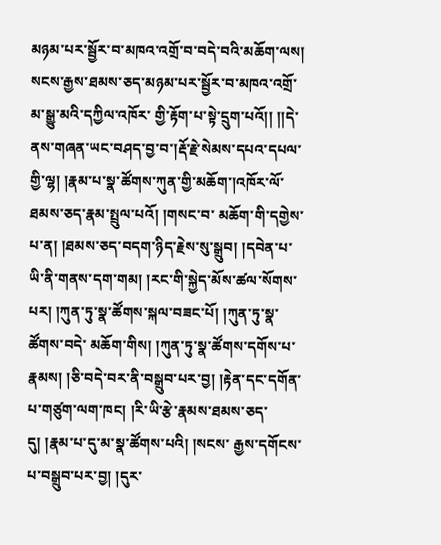མཉམ་པར་སྦྱོར་བ་མཁའ་འགྲོ་བ་བདེ་བའི་མཆོག་ལས། སངས་རྒྱས་ཐམས་ཅད་མཉམ་པར་སྦྱོར་བ་མཁའ་འགྲོ་མ་སྒྱུ་མའི་དཀྱིལ་འཁོར་ གྱི་རྟོག་པ་སྟེ་དྲུག་པའོ།། །།དེ་ནས་གཞན་ཡང་བཤད་བྱ་བ་།རྡོ་རྗེ་སེམས་དཔའ་དཔལ་གྱི་ལྷ། །རྣམ་པ་སྣ་ཚོགས་ཀུན་གྱི་མཆོག་།འཁོར་ལོ་ཐམས་ཅད་རྣམ་སྤྲུལ་པའོ། །གསང་བ་ མཆོག་གི་དགྱེས་པ་ན། །ཐམས་ཅད་བདག་ཉིད་རྗེས་སུ་སྒྲུབ། །དབེན་པ་ཡི་ནི་གནས་དག་གམ། །རང་གི་སྐྱེད་མོས་ཚལ་སོགས་པར། །ཀུན་ཏུ་སྣ་ཚོགས་སྐལ་བཟང་པོ། །ཀུན་ཏུ་སྣ་ཚོགས་བདེ་ མཆོག་གིས། །ཀུན་ཏུ་སྣ་ཚོགས་དགོས་པ་རྣམས། །ཅི་བདེ་བར་ནི་བསྒྲུབ་པར་བྱ། །རྟེན་དང་དགོན་པ་གཙུག་ལག་ཁང། །རི་ཡི་རྩེ་རྣམས་ཐམས་ཅད་དུ། །རྣམ་པ་དུ་མ་སྣ་ཚོགས་པའི། །སངས་ རྒྱས་དགོངས་པ་བསྒྲུབ་པར་བྱ། །དུར་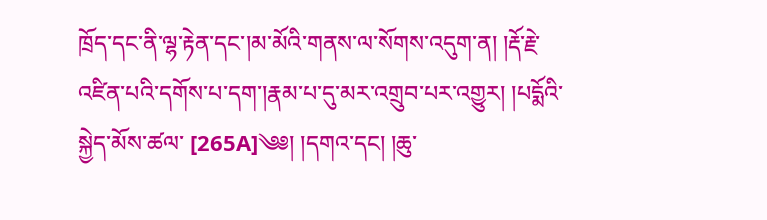ཁྲོད་དང་ནི་ལྷ་རྟེན་དང་།མ་མོའི་གནས་ལ་སོགས་འདུག་ན། །རྡོ་རྗེ་འཛིན་པའི་དགོས་པ་དག་།རྣམ་པ་དུ་མར་འགྲུབ་པར་འགྱུར། །པདྨོའི་སྐྱེད་མོས་ཚལ་ [265A]༄༅། །དགའ་དང། །ཆུ་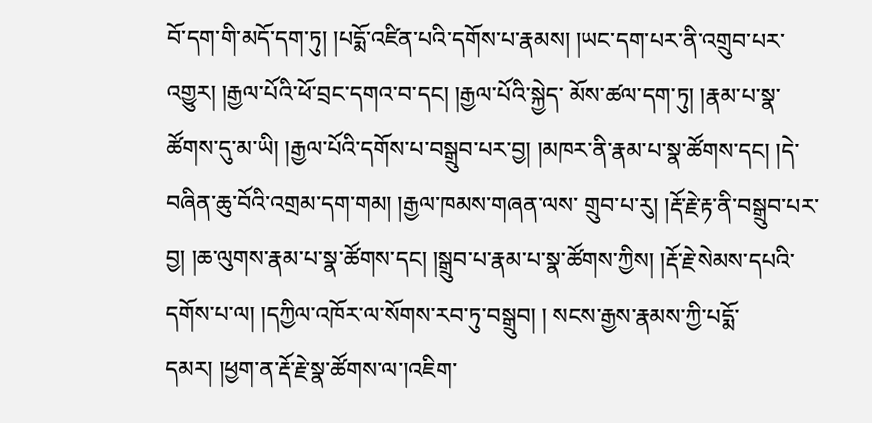བོ་དག་གི་མདོ་དག་ཏུ། །པདྨོ་འཛིན་པའི་དགོས་པ་རྣམས། །ཡང་དག་པར་ནི་འགྲུབ་པར་འགྱུར། །རྒྱལ་པོའི་ཕོ་བྲང་དགའ་བ་དང། །རྒྱལ་པོའི་སྐྱེད་ མོས་ཚལ་དག་ཏུ། །རྣམ་པ་སྣ་ཚོགས་དུ་མ་ཡི། །རྒྱལ་པོའི་དགོས་པ་བསྒྲུབ་པར་བྱ། །མཁར་ནི་རྣམ་པ་སྣ་ཚོགས་དང། །དེ་བཞིན་ཆུ་བོའི་འགྲམ་དག་གམ། །རྒྱལ་ཁམས་གཞན་ལས་ གྲུབ་པ་རུ། །རྡོ་རྗེ་རྟ་ནི་བསྒྲུབ་པར་བྱ། །ཆ་ལུགས་རྣམ་པ་སྣ་ཚོགས་དང། །སྒྲུབ་པ་རྣམ་པ་སྣ་ཚོགས་ཀྱིས། །རྡོ་རྗེ་སེམས་དཔའི་དགོས་པ་ལ། །དཀྱིལ་འཁོར་ལ་སོགས་རབ་ཏུ་བསྒྲུབ། ། སངས་རྒྱས་རྣམས་ཀྱི་པདྨོ་དམར། །ཕྱག་ན་རྡོ་རྗེ་སྣ་ཚོགས་ལ་།འཇིག་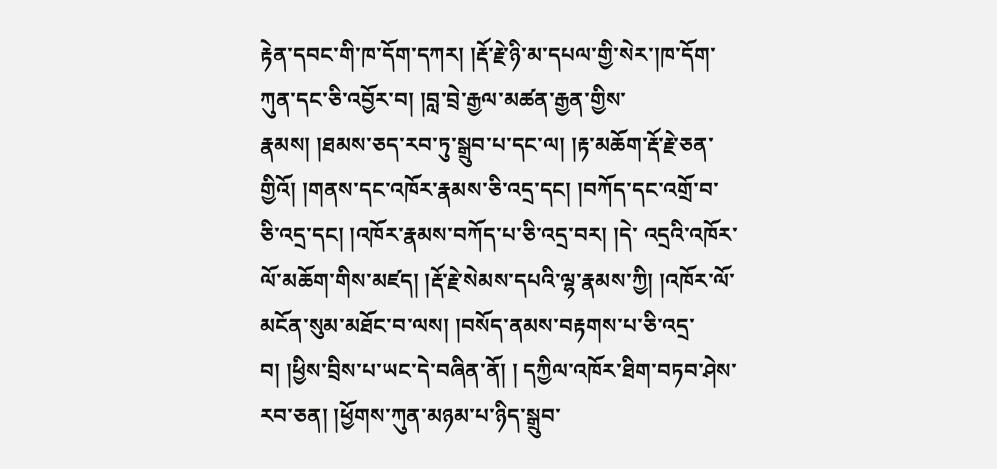རྟེན་དབང་གི་ཁ་དོག་དཀར། །རྡོ་རྗེ་ཉི་མ་དཔལ་གྱི་སེར་།ཁ་དོག་ཀུན་དང་ཅི་འབྱོར་བ། །བླ་བྲེ་རྒྱལ་མཚན་རྒྱན་གྱིས་ རྣམས། །ཐམས་ཅད་རབ་ཏུ་སྒྲུབ་པ་དང་ལ། །རྟ་མཆོག་རྡོ་རྗེ་ཅན་གྱིའོ། །གནས་དང་འཁོར་རྣམས་ཅི་འདྲ་དང། །བཀོད་དང་འགྲོ་བ་ཅི་འདྲ་དང། །འཁོར་རྣམས་བཀོད་པ་ཅི་འདྲ་བར། །དེ་ འདྲའི་འཁོར་ལོ་མཆོག་གིས་མཛད། །རྡོ་རྗེ་སེམས་དཔའི་ལྷ་རྣམས་ཀྱི། །འཁོར་ལོ་མངོན་སུམ་མཐོང་བ་ལས། །བསོད་ནམས་བརྟགས་པ་ཅི་འདྲ་བ། །ཕྱིས་བྲིས་པ་ཡང་དེ་བཞིན་ནོ། ། དཀྱིལ་འཁོར་ཐིག་བཏབ་ཤེས་རབ་ཅན། །ཕྱོགས་ཀུན་མཉམ་པ་ཉིད་སྒྲུབ་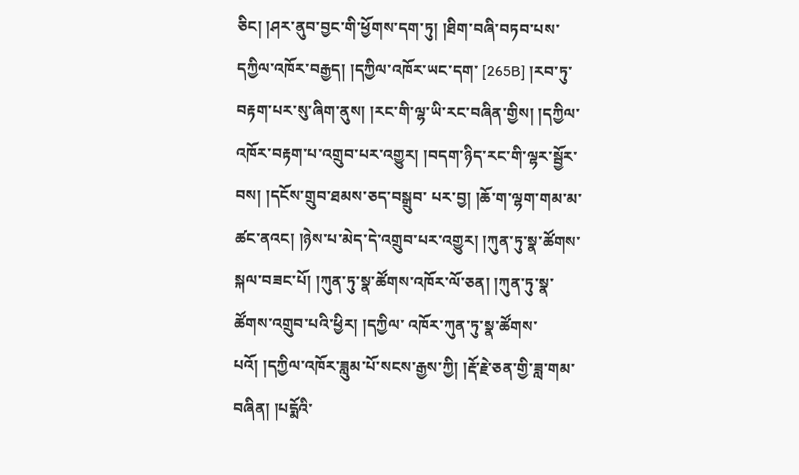ཅིང། །ཤར་ནུབ་བྱང་གི་ཕྱོགས་དག་ཏུ། །ཐིག་བཞི་བཏབ་པས་དཀྱིལ་འཁོར་བརྒྱད། །དཀྱིལ་འཁོར་ཡང་དག་ [265B] །རབ་ཏུ་བརྟག་པར་སུ་ཞིག་ནུས། །རང་གི་ལྷ་ཡི་རང་བཞིན་གྱིས། །དཀྱིལ་འཁོར་བརྟག་པ་འགྲུབ་པར་འགྱུར། །བདག་ཉིད་རང་གི་ལྷར་སྦྱོར་བས། །དངོས་གྲུབ་ཐམས་ཅད་བསྒྲུབ་ པར་བྱ། །ཆོ་ག་ལྷག་གམ་མ་ཚང་ནའང། །ཉེས་པ་མེད་དེ་འགྲུབ་པར་འགྱུར། །ཀུན་ཏུ་སྣ་ཚོགས་སྐལ་བཟང་པོ། །ཀུན་ཏུ་སྣ་ཚོགས་འཁོར་ལོ་ཅན། །ཀུན་ཏུ་སྣ་ཚོགས་འགྲུབ་པའི་ཕྱིར། །དཀྱིལ་ འཁོར་ཀུན་ཏུ་སྣ་ཚོགས་པའོ། །དཀྱིལ་འཁོར་ཟླུམ་པོ་སངས་རྒྱས་ཀྱི། །རྡོ་རྗེ་ཅན་གྱི་ཟླ་གམ་བཞིན། །པདྨོའི་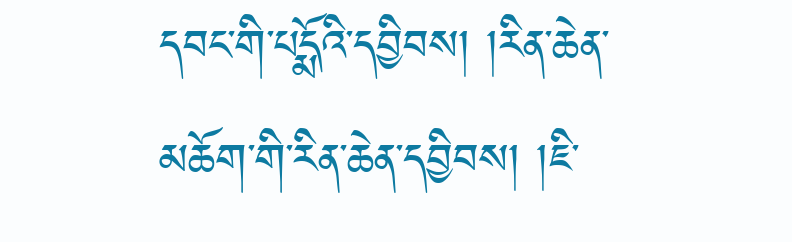དབང་གི་པདྨོའི་དབྱིབས། །རིན་ཆེན་མཆོག་གི་རིན་ཆེན་དབྱིབས། །ཇི་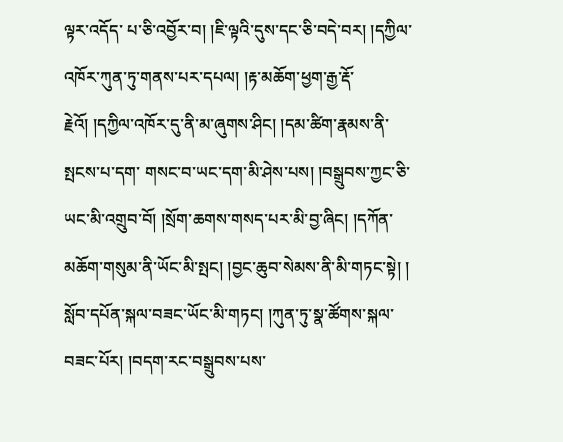ལྟར་འདོད་ པ་ཅི་འབྱོར་བ། །ཇི་ལྟའི་དུས་དང་ཅི་བདེ་བར། །དཀྱིལ་འཁོར་ཀུན་ཏུ་གནས་པར་དཔལ། །རྟ་མཆོག་ཕྱག་རྒྱ་རྡོ་རྗེའོ། །དཀྱིལ་འཁོར་དུ་ནི་མ་ཞུགས་ཤིང། །དམ་ཚིག་རྣམས་ནི་སྤངས་པ་དག་ གསང་བ་ཡང་དག་མི་ཤེས་པས། །བསྒྲུབས་ཀྱང་ཅི་ཡང་མི་འགྲུབ་བོ། །སྲོག་ཆགས་གསད་པར་མི་བྱ་ཞིང། །དཀོན་མཆོག་གསུམ་ནི་ཡོང་མི་སྤང། །བྱང་ཆུབ་སེམས་ནི་མི་གཏང་སྟེ། ། སློབ་དཔོན་སྐལ་བཟང་ཡོང་མི་གཏང། །ཀུན་ཏུ་སྣ་ཚོགས་སྐལ་བཟང་པོར། །བདག་རང་བསྒྲུབས་པས་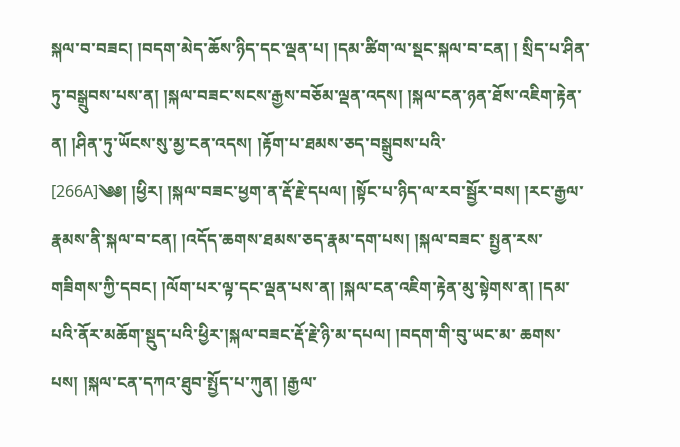སྐལ་བ་བཟང། །བདག་མེད་ཆོས་ཉིད་དང་ལྡན་པ། །དམ་ཚིག་ལ་སྡང་སྐལ་བ་ངན། ། སྲིད་པ་ཤིན་ཏུ་བསྒྲུབས་པས་ན། །སྐལ་བཟང་སངས་རྒྱས་བཅོམ་ལྡན་འདས། །སྐལ་ངན་ཉན་ཐོས་འཇིག་རྟེན་ན། །ཤིན་ཏུ་ཡོངས་སུ་མྱ་ངན་འདས། །རྟོག་པ་ཐམས་ཅད་བསྒྲུབས་པའི་ [266A]༄༅། །ཕྱིར། །སྐལ་བཟང་ཕྱག་ན་རྡོ་རྗེ་དཔལ། །སྟོང་པ་ཉིད་ལ་རབ་སྦྱོར་བས། །རང་རྒྱལ་རྣམས་ནི་སྐལ་བ་ངན། །འདོད་ཆགས་ཐམས་ཅད་རྣམ་དག་པས། །སྐལ་བཟང་ སྤྱན་རས་གཟིགས་ཀྱི་དབང། །ལོག་པར་ལྟ་དང་ལྡན་པས་ན། །སྐལ་ངན་འཇིག་རྟེན་མུ་སྟེགས་ན། །དམ་པའི་ནོར་མཆོག་སྡུད་པའི་ཕྱིར་།སྐལ་བཟང་རྡོ་རྗེ་ཉི་མ་དཔལ། །བདག་གི་བུ་ཡང་མ་ ཆགས་པས། །སྐལ་ངན་དཀའ་ཐུབ་སྤྱོད་པ་ཀུན། །རྒྱལ་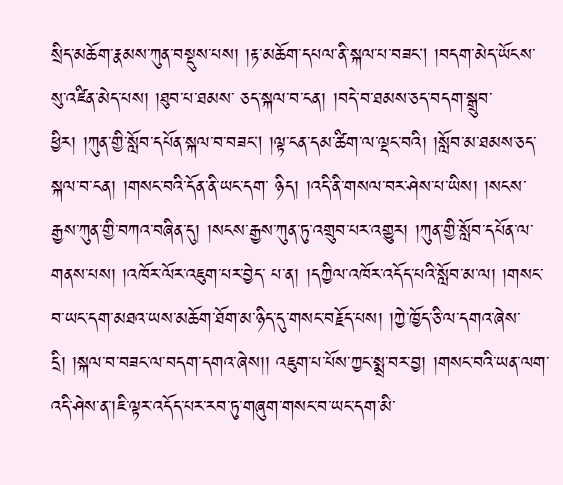སྲིད་མཆོག་རྣམས་ཀུན་བསྡུས་པས། །རྟ་མཆོག་དཔལ་ནི་སྐལ་པ་བཟང། །བདག་མེད་ཡོངས་སུ་འཛིན་མེད་པས། །ཐུབ་པ་ཐམས་ ཅད་སྐལ་བ་ངན། །བདེ་བ་ཐམས་ཅད་བདག་སྒྲུབ་ཕྱིར། །ཀུན་གྱི་སློབ་དཔོན་སྐལ་བ་བཟང། །ལྟ་ངན་དམ་ཚིག་ལ་ལྡང་བའི། །སློབ་མ་ཐམས་ཅད་སྐལ་བ་ངན། །གསང་བའི་དོན་ནི་ཡང་དག་ ཉིད། །འདི་ནི་གསལ་བར་ཤེས་པ་ཡིས། །སངས་རྒྱས་ཀུན་གྱི་བཀའ་བཞིན་དུ། །སངས་རྒྱས་ཀུན་ཏུ་འགྲུབ་པར་འགྱུར། །ཀུན་གྱི་སློབ་དཔོན་ལ་གནས་པས། །འཁོར་ལོར་འཇུག་པར་བྱེད་ པ་ན། །དཀྱིལ་འཁོར་འདོད་པའི་སློབ་མ་ལ། །གསང་བ་ཡང་དག་མཐའ་ཡས་མཆོག་ཐོག་མ་ཉིད་དུ་གསང་བརྗོད་པས། །ཀྱེ་ཁྱོད་ཅི་ལ་དགའ་ཞེས་དྲི། །སྐལ་བ་བཟང་ལ་བདག་དགའ་ཞེས།། འཇུག་པ་པོས་ཀྱང་སྨྲ་བར་བྱ། །གསང་བའི་ཡན་ལག་འདི་ཤེས་ན་།ཇི་ལྟར་འདོད་པར་རབ་ཏུ་གཞུག་གསང་བ་ཡང་དག་མི་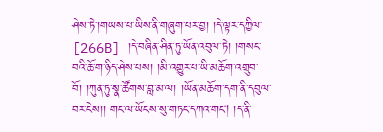ཤེས་ཏེ་།གཡས་པ་ཡིས་ནི་གཞུག་པར་བྱ། །དེ་ལྟར་དཀྱིལ་ [266B] །དེ་བཞིན་ཤིན་ཏུ་ཡོན་འབུལ་ཏེ། །གསང་བའི་ཆོ་ག་ཉིད་ཤེས་པས། །མི་འགྱུར་པ་ཡི་མཆོག་འགྲུབ་བོ། །ཀུན་ཏུ་སྣ་ཚོགས་བླ་མ་ལ། །ཡོན་མཆོག་དག་ནི་དབུལ་བར་ངེས།། གང་ལ་ཡོངས་སུ་གཏང་དཀའ་གང། །ད་ནི་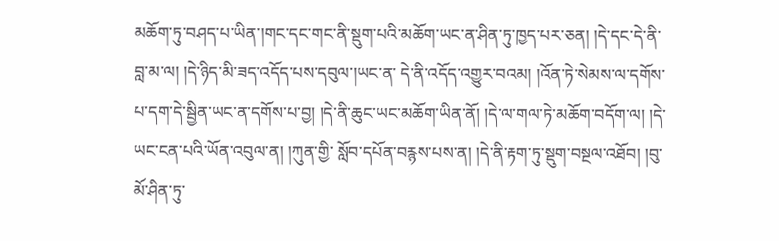མཆོག་ཏུ་བཤད་པ་ཡིན་།གང་དང་གང་ནི་སྡུག་པའི་མཆོག་ཡང་ན་ཤིན་ཏུ་ཁྱད་པར་ཅན། །དེ་དང་དེ་ནི་བླ་མ་ལ། །དེ་ཉིད་མི་ཟད་འདོད་པས་དབུལ་།ཡང་ན་ དེ་ནི་འདོད་འགྱུར་བའམ། །འོན་ཏེ་སེམས་ལ་དགོས་པ་དག་དེ་སྦྱིན་ཡང་ན་དགོས་པ་བྱ། །དེ་ནི་ཆུང་ཡང་མཆོག་ཡིན་ནོ། །དེ་ལ་གལ་ཏེ་མཆོག་བདོག་ལ། །དེ་ཡང་ངན་པའི་ཡོན་འབུལ་ན། །ཀུན་གྱི་ སློབ་དཔོན་བརྙས་པས་ན། །དེ་ནི་རྟག་ཏུ་སྡུག་བསྔལ་འཐོབ། །བུ་མོ་ཤིན་ཏུ་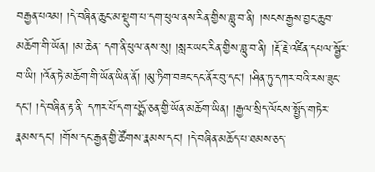བརྒྱན་པའམ། །དེ་བཞིན་ཆུང་མ་སྡུག་པ་དག་ཕུལ་ནས་རིན་གྱིས་བླུ་བ་ནི། །སངས་རྒྱས་བྱང་ཆུབ་མཆོག་གི་ཡོན། །མ་ཆེན་ དག་ནི་ཕུལ་ནས་སུ། །སླར་ཡང་རིན་གྱིས་བླུ་བ་ནི། །རྡོ་རྗེ་འཛིན་དཔལ་སྦྱོར་བ་ཡི། །འོན་ཏེ་མཆོག་གི་ཡོན་ཡིན་ནོ། །མུ་ཏིག་བཟང་དང་ནོར་བུ་དང། །ཤིན་ཏུ་དཀར་བའི་རས་ཟུང་དང། །དེ་བཞིན་རྟ་ནི་ དཀར་པོ་དག་པདྨོ་ཅན་གྱི་ཡོན་མཆོག་ཡིན། །རྒྱལ་སྲིད་ལོངས་སྤྱོད་གཏེར་རྣམས་དང། །གོས་དང་རྒྱན་གྱི་ཚོགས་རྣམས་དང། །དེ་བཞིན་མཆོད་པ་ཐམས་ཅད་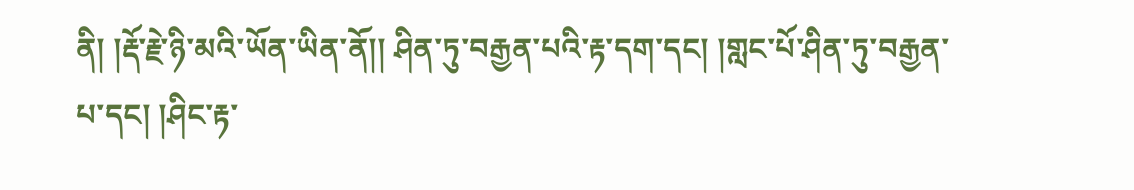ནི། །རྡོ་རྗེ་ཉི་མའི་ཡོན་ཡིན་ནོ།། ཤིན་ཏུ་བརྒྱན་པའི་རྟ་དག་དང། །གླང་པོ་ཤིན་ཏུ་བརྒྱན་པ་དང། །ཤིང་རྟ་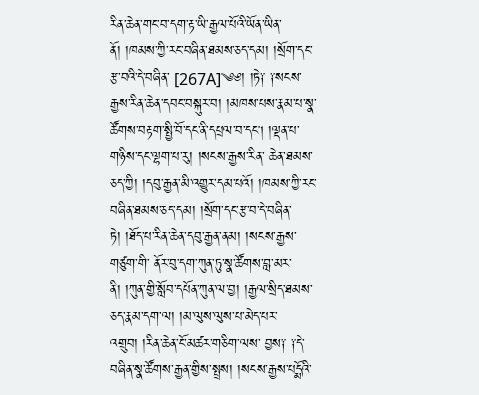རིན་ཆེན་གང་བ་དག་རྟ་ཡི་རྒྱལ་པོའི་ཡོན་ཡིན་ནོ། །ཁམས་ཀྱི་རང་བཞིན་ཐམས་ཅད་དམ། །སྲོག་དང་རྩ་བའི་དེ་བཞིན་ [267A]༄༅། །ཏེ༑ ༑སངས་རྒྱས་རིན་ཆེན་དབང་བསྐུར་བ། །མཁས་པས་རྣམ་པ་སྣ་ཚོགས་བརྟག་སྤྱི་བོ་དང་ནི་དཔྲལ་བ་དང། །ལྡན་པ་གཉིས་དང་ལྷག་པ་རུ། །སངས་རྒྱས་རིན་ ཆེན་ཐམས་ཅད་ཀྱི། །དབུ་རྒྱན་མི་འགྱུར་དམ་པའོ། །ཁམས་ཀྱི་རང་བཞིན་ཐམས་ཅད་དམ། །སྲོག་དང་རྩ་བ་དེ་བཞིན་ཏེ། །ཐོད་པ་རིན་ཆེན་དབུ་རྒྱན་ནམ། །སངས་རྒྱས་གཙུག་གི་ ནོར་བུ་དག་ཀུན་ཏུ་སྣ་ཚོགས་བླ་མར་ནི། །ཀུན་གྱི་སློབ་དཔོན་ཀུན་ལ་བྱ། །རྒྱལ་སྲིད་ཐམས་ཅད་རྣམ་དག་ལ། །མ་ལུས་ལུས་པ་མེད་པར་འགྲུབ། །རིན་ཆེན་ངོ་མཚར་གཅིག་ལས་ བྱས༑ ༑དེ་བཞིན་སྣ་ཚོགས་རྒྱན་གྱིས་སྤྲས། །སངས་རྒྱས་པདྨོའི་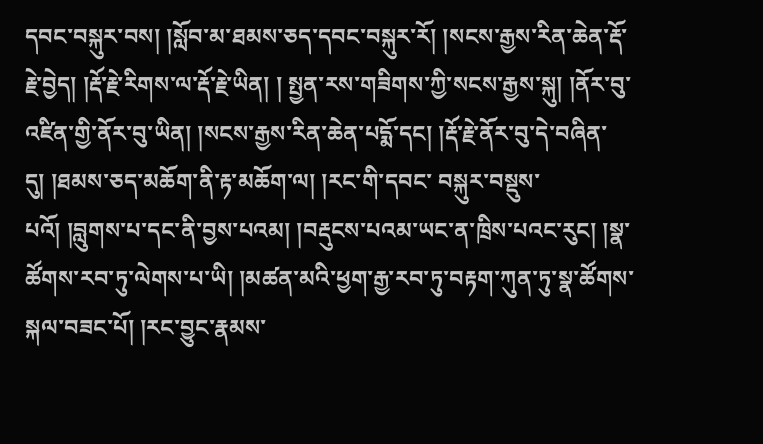དབང་བསྐུར་བས། །སློབ་མ་ཐམས་ཅད་དབང་བསྐུར་རོ། །སངས་རྒྱས་རིན་ཆེན་རྡོ་རྗེ་བྱེད། །རྡོ་རྗེ་རིགས་ལ་རྡོ་རྗེ་ཡིན། ། སྤྱན་རས་གཟིགས་ཀྱི་སངས་རྒྱས་སྐུ། །ནོར་བུ་འཛིན་གྱི་ནོར་བུ་ཡིན། །སངས་རྒྱས་རིན་ཆེན་པདྨོ་དང། །རྡོ་རྗེ་ནོར་བུ་དེ་བཞིན་དུ། །ཐམས་ཅད་མཆོག་ནི་རྟ་མཆོག་ལ། །རང་གི་དབང་ བསྐུར་བསྡུས་པའོ། །བླུགས་པ་དང་ནི་བྱས་པའམ། །བརྡུངས་པའམ་ཡང་ན་ཁྲིས་པའང་རུང། །སྣ་ཚོགས་རབ་ཏུ་ལེགས་པ་ཡི། །མཚན་མའི་ཕྱག་རྒྱ་རབ་ཏུ་བརྟག་ཀུན་ཏུ་སྣ་ཚོགས་ སྐལ་བཟང་པོ། །རང་བྱུང་རྣམས་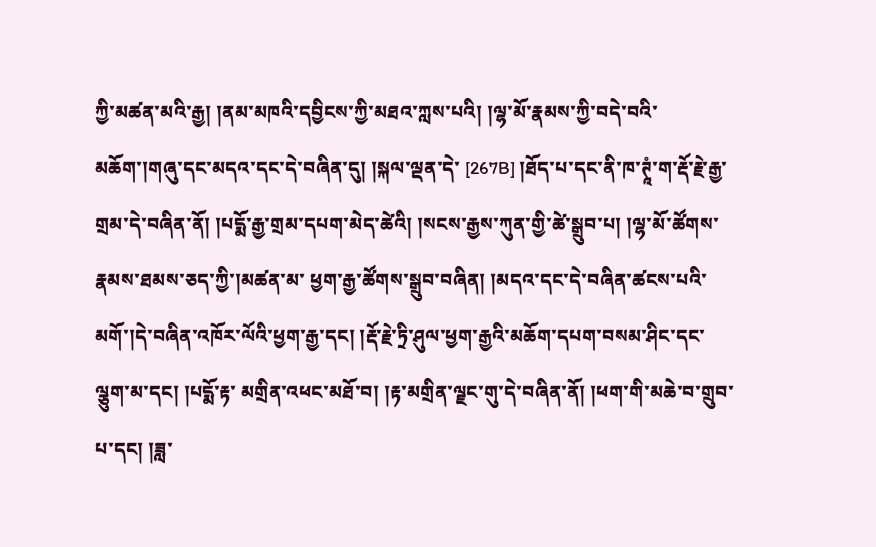ཀྱི་མཚན་མའི་རྒྱ། །ནམ་མཁའི་དབྱིངས་ཀྱི་མཐའ་ཀླས་པའི། །ལྷ་མོ་རྣམས་ཀྱི་བདེ་བའི་མཆོག་།གཞུ་དང་མདའ་དང་དེ་བཞིན་དུ། །སྐལ་ལྡན་དེ་ [267B] །ཐོད་པ་དང་ནི་ཁ་ཊཱཾ་ག་རྡོ་རྗེ་རྒྱ་གྲམ་དེ་བཞིན་ནོ། །པདྨོ་རྒྱ་གྲམ་དཔག་མེད་ཚེའི། །སངས་རྒྱས་ཀུན་གྱི་ཚེ་སྒྲུབ་པ། །ལྷ་མོ་ཚོགས་རྣམས་ཐམས་ཅད་ཀྱི་།མཚན་མ་ ཕྱག་རྒྱ་ཚོགས་སྒྲུབ་བཞིན། །མདའ་དང་དེ་བཞིན་ཚངས་པའི་མགོ་།དེ་བཞིན་འཁོར་ལོའི་ཕྱག་རྒྱ་དང། །རྡོ་རྗེ་ཏྲི་ཤུལ་ཕྱག་རྒྱའི་མཆོག་དཔག་བསམ་ཤིང་དང་ལྕུག་མ་དང། །པདྨོ་རྟ་ མགྲིན་འཕང་མཐོ་བ། །རྟ་མགྲིན་ལྗང་གུ་དེ་བཞིན་ནོ། །ཕག་གི་མཆེ་བ་གྲུབ་པ་དང། །ཟླ་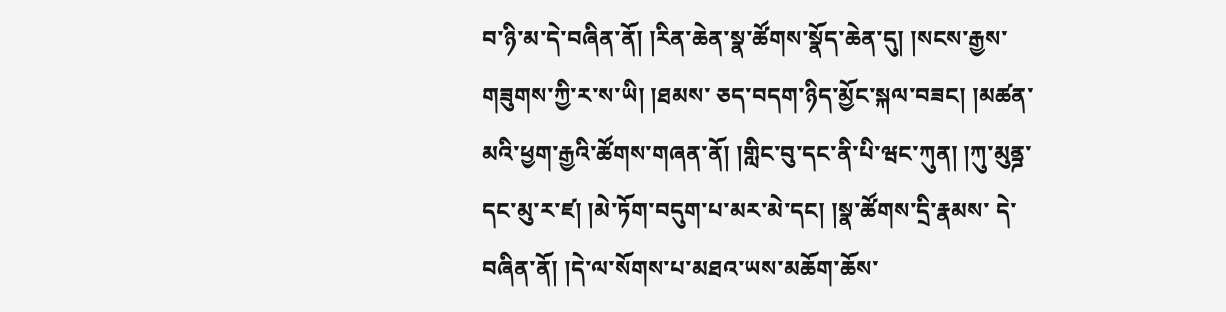བ་ཉི་མ་དེ་བཞིན་ནོ། །རིན་ཆེན་སྣ་ཚོགས་སྣོད་ཆེན་དུ། །སངས་རྒྱས་གཟུགས་ཀྱི་ར་ས་ཡི། །ཐམས་ ཅད་བདག་ཉིད་མྱོང་སྐལ་བཟང། །མཚན་མའི་ཕྱག་རྒྱའི་ཚོགས་གཞན་ནོ། །གླིང་བུ་དང་ནི་པི་ཝང་ཀུན། །ཀུ་མུནྜ་དང་མུ་ར་ཛ། །མེ་ཏོག་བདུག་པ་མར་མེ་དང། །སྣ་ཚོགས་དྲི་རྣམས་ དེ་བཞིན་ནོ། །དེ་ལ་སོགས་པ་མཐའ་ཡས་མཆོག་ཆོས་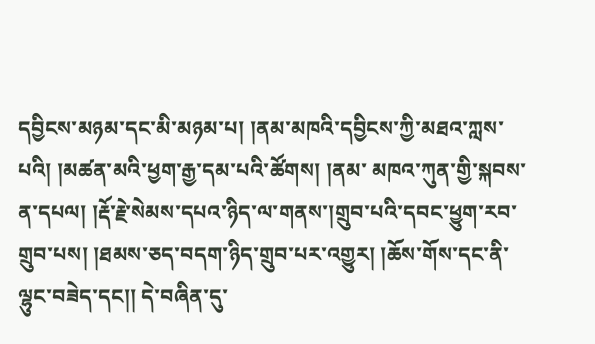དབྱིངས་མཉམ་དང་མི་མཉམ་པ། །ནམ་མཁའི་དབྱིངས་ཀྱི་མཐའ་ཀླས་པའི། །མཚན་མའི་ཕྱག་རྒྱ་དམ་པའི་ཚོགས། །ནམ་ མཁའ་ཀུན་གྱི་སྐབས་ན་དཔལ། །རྡོ་རྗེ་སེམས་དཔའ་ཉིད་ལ་གནས་།གྲུབ་པའི་དབང་ཕྱུག་རབ་གྲུབ་པས། །ཐམས་ཅད་བདག་ཉིད་གྲུབ་པར་འགྱུར། །ཆོས་གོས་དང་ནི་ལྷུང་བཟེད་དང།། དེ་བཞིན་དུ་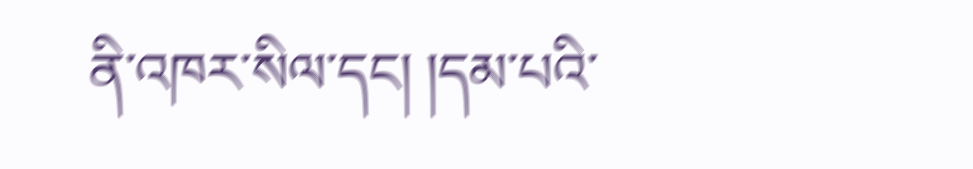ནི་འཁར་སིལ་དང། །དམ་པའི་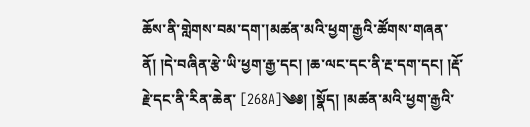ཆོས་ནི་གླེགས་བམ་དག་།མཚན་མའི་ཕྱག་རྒྱའི་ཚོགས་གཞན་ནོ། །དེ་བཞིན་རྩེ་ཡི་ཕྱག་རྒྱ་དང། །ཆ་ལང་དང་ནི་རྔ་དག་དང། །རྡོ་རྗེ་དང་ནི་རིན་ཆེན་ [268A]༄༅། །སྣོད། །མཚན་མའི་ཕྱག་རྒྱའི་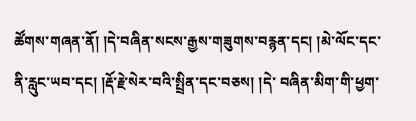ཚོགས་གཞན་ནོ། །དེ་བཞིན་སངས་རྒྱས་གཟུགས་བརྙན་དང། །མེ་ལོང་དང་ནི་རླུང་ཡབ་དང། །རྡོ་རྗེ་སེར་བའི་སྤྲིན་དང་བཅས། །དེ་ བཞིན་མིག་གི་ཕྱག་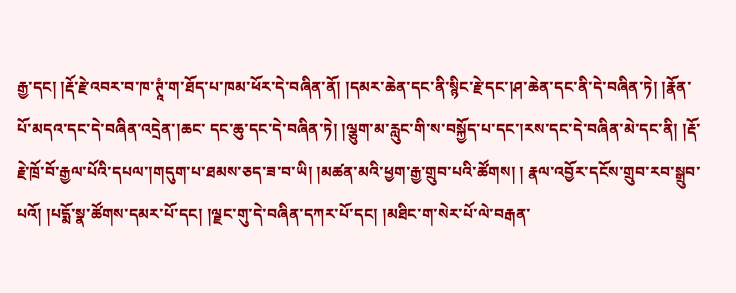རྒྱ་དང། །རྡོ་རྗེ་འབར་བ་ཁ་ཊཱཾ་ག་ཐོད་པ་ཁམ་ཕོར་དེ་བཞིན་ནོ། །དམར་ཆེན་དང་ནི་སྙིང་རྗེ་དང་།ཤ་ཆེན་དང་ནི་དེ་བཞིན་ཏེ། །རྣོན་པོ་མདའ་དང་དེ་བཞིན་འདྲེན་།ཆང་ དང་ཆུ་དང་དེ་བཞིན་ཏེ། །ལྕུག་མ་རླུང་གི་ས་བསྐྱོད་པ་དང་།རས་དང་དེ་བཞིན་མེ་དང་ནི། །རྡོ་རྗེ་ཁྲོ་བོ་རྒྱལ་པོའི་དཔལ་།གདུག་པ་ཐམས་ཅད་ཟ་བ་ཡི། །མཚན་མའི་ཕྱག་རྒྱ་གྲུབ་པའི་ཚོགས། ། རྣལ་འབྱོར་དངོས་གྲུབ་རབ་སྒྲུབ་པའོ། །པདྨོ་སྣ་ཚོགས་དམར་པོ་དང། །ལྗང་གུ་དེ་བཞིན་དཀར་པོ་དང། །མཐིང་ག་སེར་པོ་ལེ་བརྒན་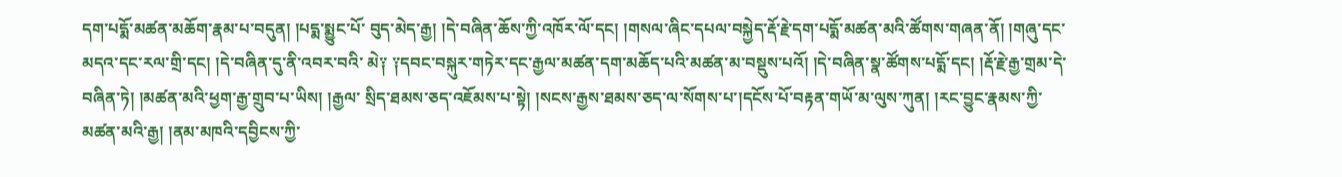དག་པདྨོ་མཚན་མཆོག་རྣམ་པ་བདུན། །པདྨ་སྨྱུང་པོ་ བུད་མེད་རྒྱ། །དེ་བཞིན་ཆོས་ཀྱི་འཁོར་ལོ་དང། །གསལ་ཞིང་དཔལ་བསྐྱེད་རྡོ་རྗེ་དག་པདྨོ་མཚན་མའི་ཚོགས་གཞན་ནོ། །གཞུ་དང་མདའ་དང་རལ་གྲི་དང། །དེ་བཞིན་དུ་ནི་འབར་བའི་ མེ༑ ༑དབང་བསྐུར་གཏེར་དང་རྒྱལ་མཚན་དག་མཆོད་པའི་མཚན་མ་བསྡུས་པའོ། །དེ་བཞིན་སྣ་ཚོགས་པདྨོ་དང། །རྡོ་རྗེ་རྒྱ་གྲམ་དེ་བཞིན་ཏེ། །མཚན་མའི་ཕྱག་རྒྱ་གྲུབ་པ་ཡིས། །རྒྱལ་ སྲིད་ཐམས་ཅད་འཇོམས་པ་སྟེ། །སངས་རྒྱས་ཐམས་ཅད་ལ་སོགས་པ་།དངོས་པོ་བརྟན་གཡོ་མ་ལུས་ཀུན། །རང་བྱུང་རྣམས་ཀྱི་མཚན་མའི་རྒྱ། །ནམ་མཁའི་དབྱིངས་ཀྱི་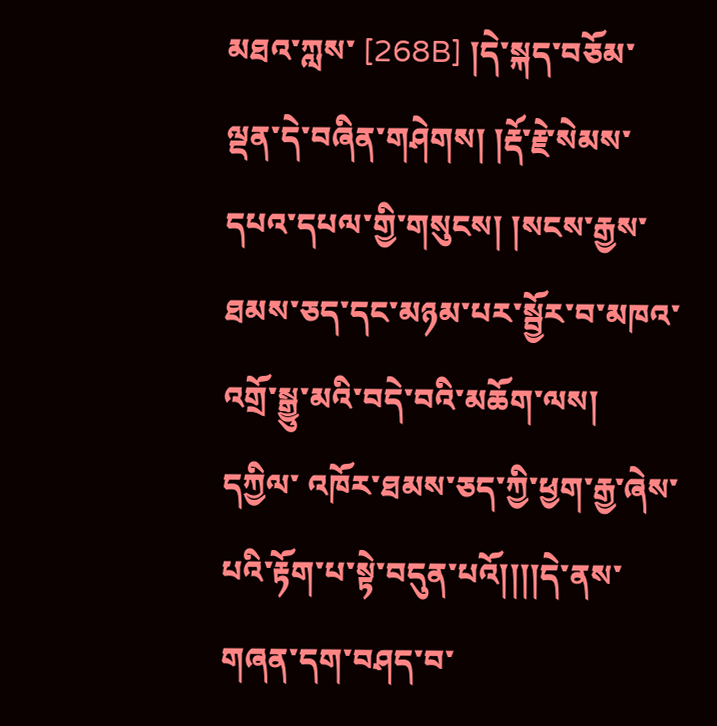མཐའ་ཀླས་ [268B] །དེ་སྐད་བཅོམ་ལྡན་དེ་བཞིན་གཤེགས། །རྡོ་རྗེ་སེམས་དཔའ་དཔལ་གྱི་གསུངས། །སངས་རྒྱས་ཐམས་ཅད་དང་མཉམ་པར་སྦྱོར་བ་མཁའ་འགྲོ་སྒྱུ་མའི་བདེ་བའི་མཆོག་ལས། དཀྱིལ་ འཁོར་ཐམས་ཅད་ཀྱི་ཕྱག་རྒྱ་ཞེས་པའི་རྟོག་པ་སྟེ་བདུན་པའོ།།།།དེ་ནས་གཞན་དག་བཤད་བ་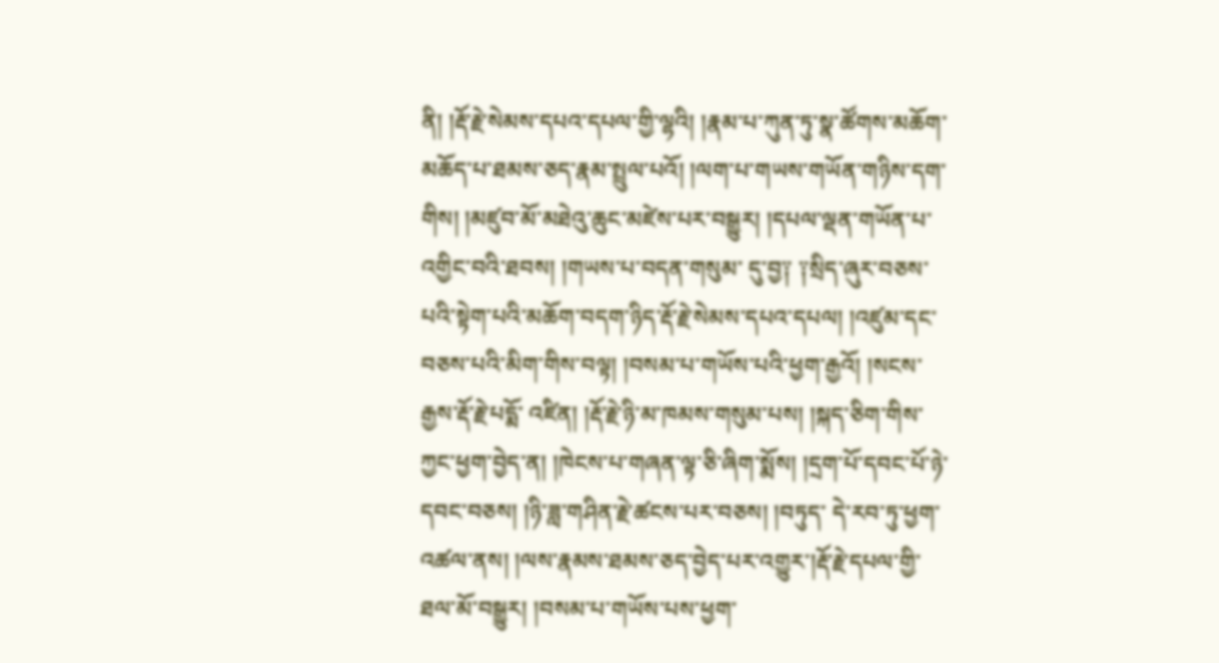ནི། །རྡོ་རྗེ་སེམས་དཔའ་དཔལ་གྱི་ལྷའི། །རྣམ་པ་ཀུན་ཏུ་སྣ་ཚོགས་མཆོག་ མཆོད་པ་ཐམས་ཅད་རྣམ་སྤྲུལ་པའོ། །ལག་པ་གཡས་གཡོན་གཉིས་དག་གིས། །མཛུབ་མོ་མཐེའུ་ཆུང་མཛེས་པར་བསྒྱུར། །དཔལ་ལྡན་གཡོན་པ་འགྱིང་བའི་ཐབས། །གཡས་པ་བདན་གསུམ་ དུ་བྱ༑ ༑སྲིད་ཞུར་བཅས་པའི་སྟེག་པའི་མཆོག་བདག་ཉིད་རྡོ་རྗེ་སེམས་དཔའ་དཔལ། །འཛུམ་དང་བཅས་པའི་མིག་གིས་བལྟ། །བསམ་པ་གཡོས་པའི་ཕྱག་རྒྱའོ། །སངས་རྒྱས་རྡོ་རྗེ་པདྨོ་ འཛིན། །རྡོ་རྗེ་ཉི་མ་ཁམས་གསུམ་པས། །སྐད་ཅིག་གིས་ཀྱང་ཕྱག་བྱེད་ན། །ཁེངས་པ་གཞན་ལྟ་ཅི་ཞིག་སྨོས། །དྲག་པོ་དབང་པོ་ཉེ་དབང་བཅས། །ཉི་ཟླ་གཤིན་རྗེ་ཚངས་པར་བཅས། །བཏུད་ དེ་རབ་ཏུ་ཕྱག་འཚལ་ནས། །ལས་རྣམས་ཐམས་ཅད་བྱེད་པར་འགྱུར་།རྡོ་རྗེ་དཔལ་གྱི་ཐལ་མོ་བསྒྱུར། །བསམ་པ་གཡོས་པས་ཕྱག་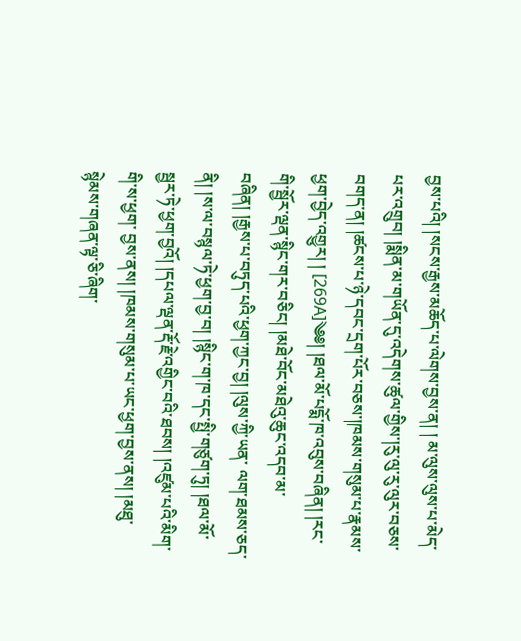བྱས་པའི། །སངས་རྒྱས་མཆོད་པ་ལེགས་བྱས་ན། ། མ་ལུས་ལུས་པ་མེད་པར་འགྲུབ། །སྨིན་མ་གཡོན་དུ་འདེགས་ཚུལ་གྱིས་།རུ་ལུ་རུ་ལུར་བཅས་བགད་ན། །ཚངས་པ་ཉེ་དབང་དྲག་པོར་བཅས་།ཁམས་གསུམ་པ་རྣམས་ཕྱག་བྱེད་འགྱུར། ། [269A]༄༅། །ཐལ་མོ་པདྨོ་ཁ་འབུས་བཞིན། །རང་གི་སྦྱོར་ལྡན་སྙིང་གར་བཅིང། །མཐེ་བོང་མཐེའུ་ཆུང་འདབ་མ་བཞིན། །རྒྱས་པ་བཏུད་པའི་ཕྱག་ཀྱང་བྱ། །ལུས་ཀྱི་ཡན་ ལག་ཐམས་ཅད་ནི། །ས་ལ་བསྙལ་ཏེ་ཕྱག་བྱ་བ། །སྙིང་ག་ཁ་དང་སྤྱི་གཙུག་ཏུ། །ཐལ་མོ་སྦྱར་ཏེ་ཕྱག་བྱའོ། །དཔལ་ལྡན་རྡོ་རྗེ་འགྱིང་བའི་ཐབས། །འཛུམ་པའི་མིག་གི་ས་ཕྱག་ བྱས་ནས། །ཁམས་གསུམ་པ་ཡང་ཕྱག་བྱས་ནས། །མཐུ་སྙེམས་གཞན་ལྟ་ཅི་ཞིག་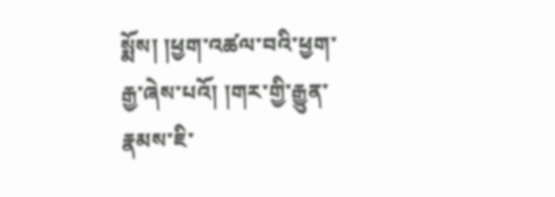སྨོས། །ཕྱག་འཚལ་བའི་ཕྱག་རྒྱ་ཞེས་པའོ། །གར་གྱི་རྒྱུན་རྣམས་ཇི་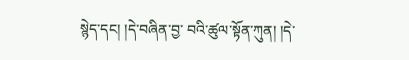སྙེད་དང། །དེ་བཞིན་བྱ་ བའི་ཚུལ་སྟོན་ཀུན། །དེ་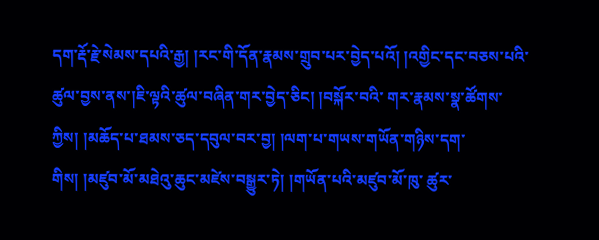དག་རྡོ་རྗེ་སེམས་དཔའི་རྒྱ། །རང་གི་དོན་རྣམས་གྲུབ་པར་བྱེད་པའོ། །འགྱིང་དང་བཅས་པའི་ཚུལ་བྱས་ནས་།ཇི་ལྟའི་ཚུལ་བཞིན་གར་བྱེད་ཅིང། །བསྐོར་བའི་ གར་རྣམས་སྣ་ཚོགས་ཀྱིས། །མཆོད་པ་ཐམས་ཅད་དབུལ་བར་བྱ། །ལག་པ་གཡས་གཡོན་གཉིས་དག་གིས། །མཛུབ་མོ་མཐེའུ་ཆུང་མཛེས་བསྒྱུར་ཏེ། །གཡོན་པའི་མཛུབ་མོ་ཁུ་ ཚུར་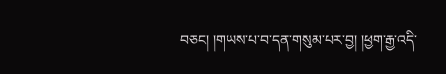བཅང། །གཡས་པ་བ་དན་གསུམ་པར་བྱ། །ཕྱག་རྒྱ་འདི་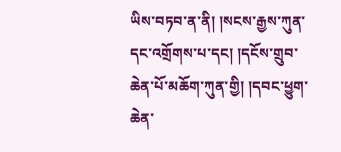ཡིས་བཏབ་ན་ནི། །སངས་རྒྱས་ཀུན་དང་འགྲོགས་པ་དང། །དངོས་གྲུབ་ཆེན་པོ་མཆོག་ཀུན་གྱི། །དབང་ཕྱུག་ཆེན་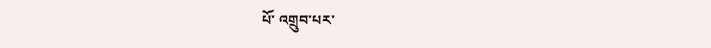པོ་ འགྲུབ་པར་